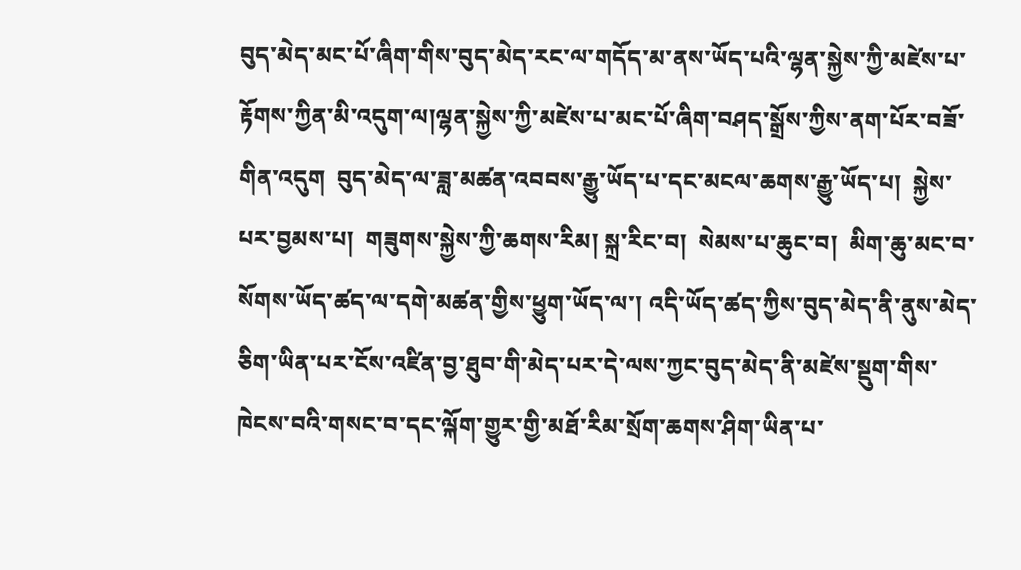བུད་མེད་མང་པོ་ཞིག་གིས་བུད་མེད་རང་ལ་གདོད་མ་ནས་ཡོད་པའི་ལྷན་སྐྱེས་ཀྱི་མཛེས་པ་རྟོགས་ཀྱིན་མི་འདུག་ལ།ལྷན་སྐྱེས་ཀྱི་མཛེས་པ་མང་པོ་ཞིག་བཤད་སྒྲོས་ཀྱིས་ནག་པོར་བཟོ་གིན་འདུག  བུད་མེད་ལ་ཟླ་མཚན་འབབས་རྒྱུ་ཡོད་པ་དང་མངལ་ཆགས་རྒྱུ་ཡོད་པ།  སྐྱེས་པར་བྱམས་པ།  གཟུགས་སྐྱེས་ཀྱི་ཆགས་རིམ། སྐྲ་རིང་བ།  སེམས་པ་ཆུང་བ།  མིག་ཆུ་མང་བ་སོགས་ཡོད་ཚད་ལ་དགེ་མཚན་གྱིས་ཕྱུག་ཡོད་ལ་། འདི་ཡོད་ཚད་ཀྱིས་བུད་མེད་ནི་ནུས་མེད་ཅིག་ཡིན་པར་ངོས་འཛིན་བྱ་ཐུབ་གི་མེད་པར་དེ་ལས་ཀྱང་བུད་མེད་ནི་མཛེས་སྡུག་གིས་ཁེངས་བའི་གསང་བ་དང་ལྐོག་གྱུར་གྱི་མཐོ་རིམ་སྲོག་ཆགས་ཤིག་ཡིན་པ་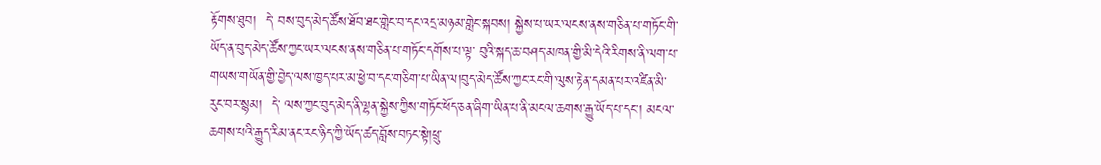རྟོགས་ཐུབ།  དེ་ བས་བུད་མེད་ཚོས་ཐོབ་ཐང་གླེང་བ་དང་འདྲ་མཉམ་གླེང་སྐབས། སྐྱེས་པ་ཡར་ལངས་ནས་གཅིན་པ་གཏོང་གི་ཡོད་ན་བུད་མེད་ཚོས་ཀྱང་ཡར་ལངས་ནས་གཅིན་པ་གཏོང་དགོས་པ་ལྟ་ བུའི་སྐད་ཆ་བཤད་མཁན་གྱི་མི་དེའི་རིགས་ནི་ལག་པ་གཡས་གཡོན་གྱི་བྱེད་ལས་ཁྱད་པར་མ་ཕྱེ་བ་དང་གཅིག་པ་ཡིན་ལ།བུད་མེད་ཚོས་ཀྱང་རང་གི་ལུས་རྟེན་དམན་པར་འཛིན་མི་རུང་བར་སྙམ།  དེ་ ལས་ཀྱང་བུད་མེད་ནི་ལྷན་སྐྱེས་ཀྱིས་གཏོང་ཕོད་ཅན་ཞིག་ཡིན་པ་ནི་མངལ་ཆགས་རྒྱུ་ཡོད་པ་དང་། མངལ་ཆགས་པའི་རྒྱུད་རིམ་ནང་རང་ཉིད་ཀྱི་ཡོད་ཚད་བློས་བཏང་སྟེ།ཕྲུ་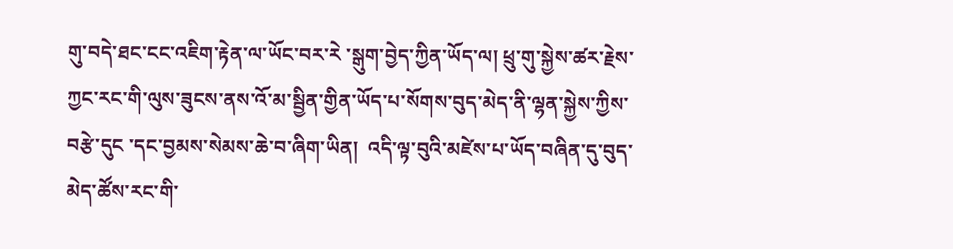གུ་བདེ་ཐང་ངང་འཇིག་རྟེན་ལ་ཡོང་བར་རེ ་སྒུག་བྱེད་ཀྱིན་ཡོད་ལ། ཕྲུ་གུ་སྐྱེས་ཚར་རྗེས་ཀྱང་རང་གི་ལུས་ཟུངས་ནས་འོ་མ་སྦྱིན་གྱིན་ཡོད་པ་སོགས་བུད་མེད་ནི་ལྷན་སྐྱེས་ཀྱིས་བརྩེ་དུང ་དང་བྱམས་སེམས་ཆེ་བ་ཞིག་ཡིན།  འདི་ལྟ་བུའི་མཛེས་པ་ཡོད་བཞིན་དུ་བུད་མེད་ཚོས་རང་གི་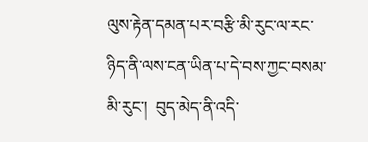ལུས་རྟེན་དམན་པར་བརྩི་མི་རུང་ལ་རང་ཉིད་ནི་ལས་ངན་ཡིན་པ་དེ་བས་ཀྱང་བསམ་མི་རུང་།  བུད་མེད་ནི་འདི་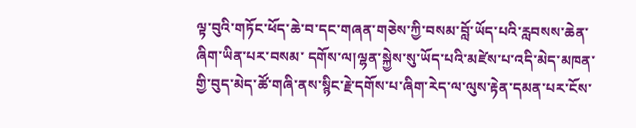ལྟ་བུའི་གཏོང་ཕོད་ཆེ་བ་དང་གཞན་གཅེས་ཀྱི་བསམ་བློ་ཡོད་པའི་རླབསས་ཆེན་ཞིག་ཡིན་པར་བསམ་ དགོས་ལ།ལྷན་སྐྱེས་སུ་ཡོད་པའི་མཛེས་པ་འདི་མེད་མཁན་གྱི་བུད་མེད་ཚོ་གཞི་ནས་སྙིང་རྗེ་དགོས་པ་ཞིག་རེད་ལ་ལུས་རྟེན་དམན་པར་ངོས་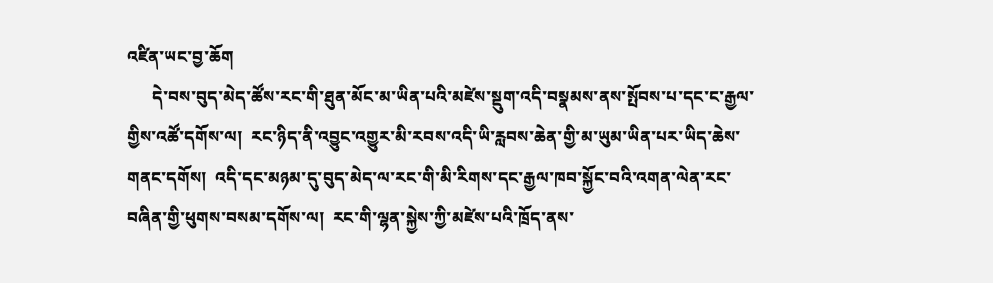འཛིན་ཡང་བྱ་ཆོག
      དེ་བས་བུད་མེད་ཚོས་རང་གི་ཐུན་མོང་མ་ཡིན་པའི་མཛེས་སྡུག་འདི་བསྣམས་ནས་སྤོབས་པ་དང་ང་རྒྱལ་གྱིས་འཚོ་དགོས་ལ།  རང་ཉིད་ནི་འབྱུང་འགྱུར་མི་རབས་འདི་ཡི་རླབས་ཆེན་གྱི་མ་ཡུམ་ཡིན་པར་ཡིད་ཆེས་གནང་དགོས།  འདི་དང་མཉམ་དུ་བུད་མེད་ལ་རང་གི་མི་རིགས་དང་རྒྱལ་ཁབ་སྐྱོང་བའི་འགན་ལེན་རང་བཞིན་གྱི་ཕུགས་བསམ་དགོས་ལ།  རང་གི་ལྷན་སྐྱེས་ཀྱི་མཛེས་པའི་ཁྲོད་ནས་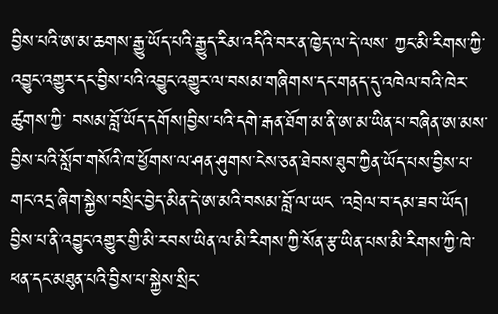བྱིས་པའི་ཨ་མ་ཆགས་རྒྱུ་ཡོད་པའི་རྒྱུད་རིམ་འདིའི་བར་ན་ཁྱེད་ལ་དེ་ལས་ ཀྱང་མི་རིགས་ཀྱི་འབྱུང་འགྱུར་དང་བྱིས་པའི་འབྱུང་འགྱུར་ལ་བསམ་གཞིགས་དང་གནད་དུ་འཁེལ་བའི་ཁེར་ཚུགས་ཀྱི་ བསམ་བློ་ཡོད་དགོས།བྱིས་པའི་དགེ་རྒན་ཐོག་མ་ནི་ཨ་མ་ཡིན་པ་བཞིན་ཨ་མས་བྱིས་པའི་སློབ་གསོའི་ཁ་ཕྱོགས་ལ་ཤན་ཤུགས་ངེས་ཅན་ཐེབས་ཐུབ་ཀྱིན་ཡོད་པས་བྱིས་པ་གང་འདྲ་ཞིག་སྐྱེས་བསྲིང་བྱེད་མིན་དེ་ཨ་མའི་བསམ་བློ་ལ་ཡང ་འབྲེལ་བ་དམ་ཟབ་ཡོད།  བྱིས་པ་ནི་འབྱུང་འགྱུར་གྱི་མི་རབས་ཡིན་ལ་མི་རིགས་ཀྱི་སོན་རྩ་ཡིན་པས་མི་རིགས་ཀྱི་ཁེ་ཕན་དང་མཐུན་པའི་བྱིས་པ་སྐྱེས་སྲིང་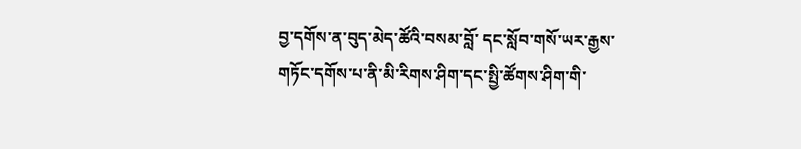བྱ་དགོས་ན་བུད་མེད་ཚོའི་བསམ་བློ་ དང་སློབ་གསོ་ཡར་རྒྱས་གཏོང་དགོས་པ་ནི་མི་རིགས་ཤིག་དང་སྤྱི་ཚོགས་ཤིག་གི་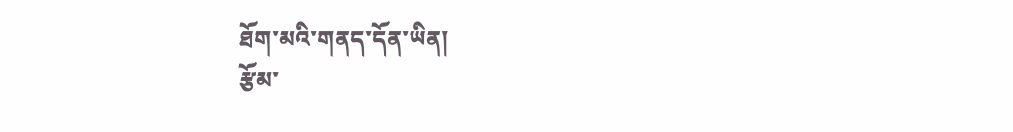ཐོག་མའི་གནད་དོན་ཡིན།
རྩོམ་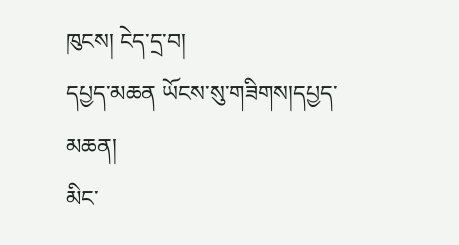ཁུངས། ངེད་དྲ་བ།
དཔྱད་མཆན ཡོངས་སུ་གཟིགས།དཔྱད་མཆན།
མིང་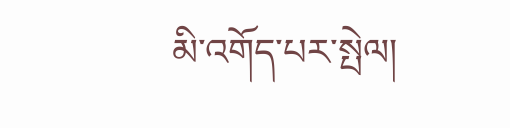མི་འགོད་པར་སྤེལ།